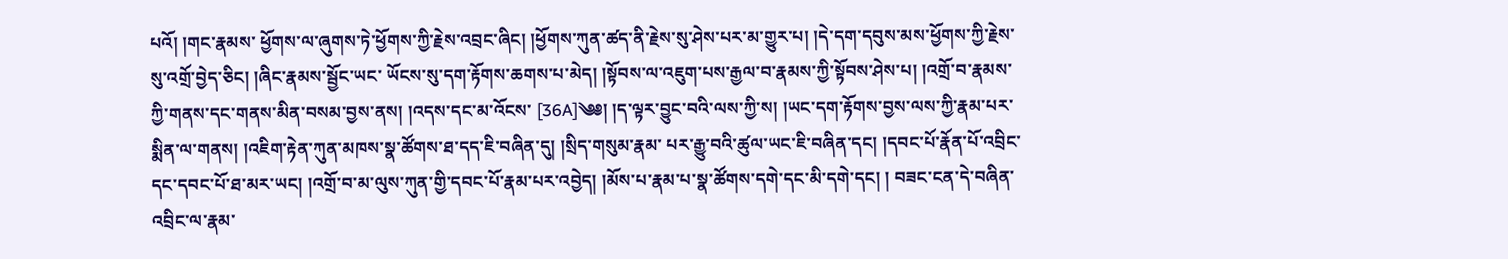པའོ། །གང་རྣམས་ ཕྱོགས་ལ་ཞུགས་ཏེ་ཕྱོགས་ཀྱི་རྗེས་འབྲང་ཞིང། །ཕྱོགས་ཀུན་ཚད་ནི་རྗེས་སུ་ཤེས་པར་མ་གྱུར་པ། །དེ་དག་དབུས་མས་ཕྱོགས་ཀྱི་རྗེས་སུ་འགྲོ་བྱེད་ཅིང། །ཞིང་རྣམས་སྦྱོང་ཡང་ ཡོངས་སུ་དག་རྟོགས་ཆགས་པ་མེད། །སྟོབས་ལ་འཇུག་པས་རྒྱལ་བ་རྣམས་ཀྱི་སྟོབས་ཤེས་པ། །འགྲོ་བ་རྣམས་ཀྱི་གནས་དང་གནས་མིན་བསམ་བྱས་ནས། །འདས་དང་མ་འོངས་ [36A]༄༅། །ད་ལྟར་བྱུང་བའི་ལས་ཀྱི་ས། །ཡང་དག་རྟོགས་བྱས་ལས་ཀྱི་རྣམ་པར་སྨིན་ལ་གནས། །འཇིག་རྟེན་ཀུན་མཁས་སྣ་ཚོགས་ཐ་དད་ཇི་བཞིན་དུ། །སྲིད་གསུམ་རྣམ་ པར་རྒྱུ་བའི་ཚུལ་ཡང་ཇི་བཞིན་དང། །དབང་པོ་རྣོན་པོ་འབྲིང་དང་དབང་པོ་ཐ་མར་ཡང། །འགྲོ་བ་མ་ལུས་ཀུན་གྱི་དབང་པོ་རྣམ་པར་འབྱེད། །མོས་པ་རྣམ་པ་སྣ་ཚོགས་དགེ་དང་མི་དགེ་དང། ། བཟང་ངན་དེ་བཞིན་འབྲིང་ལ་རྣམ་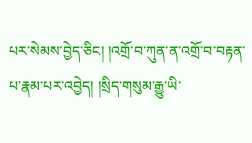པར་སེམས་བྱེད་ཅིང། །འགྲོ་བ་ཀུན་ན་འགྲོ་བ་བརྟན་པ་རྣམ་པར་འབྱེད། །སྲིད་གསུམ་རྒྱུ་ཡི་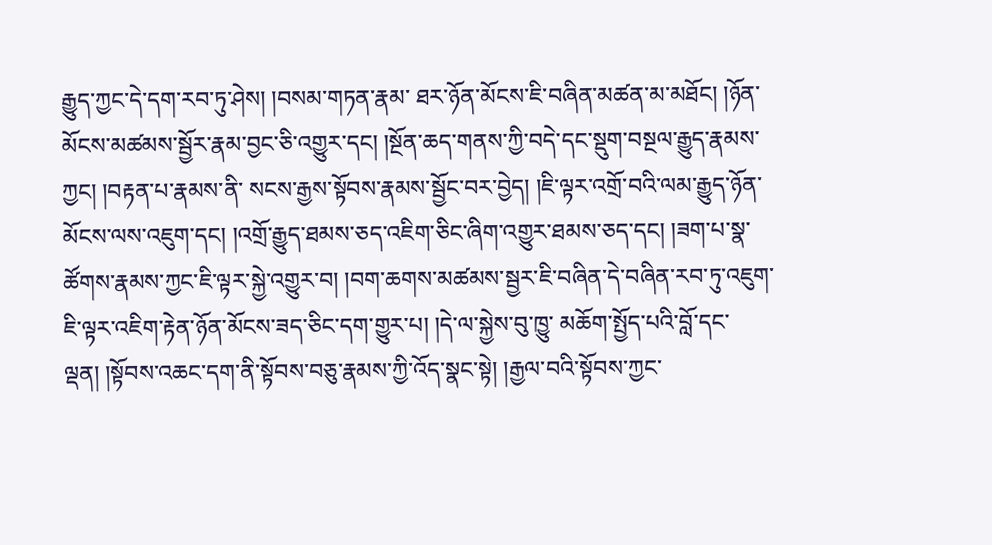རྒྱུད་ཀྱང་དེ་དག་རབ་ཏུ་ཤེས། །བསམ་གཏན་རྣམ་ ཐར་ཉོན་མོངས་ཇི་བཞིན་མཚན་མ་མཐོང། །ཉོན་མོངས་མཚམས་སྦྱོར་རྣམ་བྱང་ཅི་འགྱུར་དང། །སྔོན་ཆད་གནས་ཀྱི་བདེ་དང་སྡུག་བསྔལ་རྒྱུད་རྣམས་ཀྱང། །བརྟན་པ་རྣམས་ནི་ སངས་རྒྱས་སྟོབས་རྣམས་སྦྱོང་བར་བྱེད། །ཇི་ལྟར་འགྲོ་བའི་ལམ་རྒྱུད་ཉོན་མོངས་ལས་འཇུག་དང། །འགྲོ་རྒྱུད་ཐམས་ཅད་འཇིག་ཅིང་ཞིག་འགྱུར་ཐམས་ཅད་དང། །ཟག་པ་སྣ་ ཚོགས་རྣམས་ཀྱང་ཇི་ལྟར་སྐྱེ་འགྱུར་བ། །བག་ཆགས་མཚམས་སྦྱར་ཇི་བཞིན་དེ་བཞིན་རབ་ཏུ་འཇུག་ཇི་ལྟར་འཇིག་རྟེན་ཉོན་མོངས་ཟད་ཅིང་དག་གྱུར་པ། །དེ་ལ་སྐྱེས་བུ་ཁྱུ་ མཆོག་སྤྱོད་པའི་བློ་དང་ལྡན། །སྟོབས་འཆང་དག་ནི་སྟོབས་བཅུ་རྣམས་ཀྱི་འོད་སྣང་སྟེ། །རྒྱལ་བའི་སྟོབས་ཀྱང་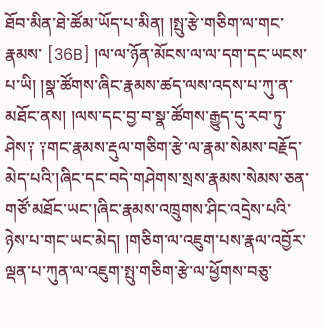ཐོབ་མིན་ཐེ་ཚོམ་ཡོད་པ་མིན། །སྤུ་རྩེ་གཅིག་ལ་གང་རྣམས་ [36B] །ལ་ལ་ཉོན་མོངས་ལ་ལ་དག་དང་ཡངས་པ་ཡི། །སྣ་ཚོགས་ཞིང་རྣམས་ཚད་ལས་འདས་པ་ཀུ་ན་མཐོང་ནས། །ལས་དང་བྱ་བ་སྣ་ཚོགས་རྒྱུད་དུ་རབ་ཏུ་ ཤེས༑ ༑གང་རྣམས་རྡུལ་གཅིག་རྩེ་ལ་རྣམ་སེམས་བརྗོད་མེད་པའི་།ཞིང་དང་བདེ་གཤེགས་སྲས་རྣམས་སེམས་ཅན་གཙོ་མཐོང་ཡང་།ཞིང་རྣམས་འཁྲུགས་ཤིང་འདྲེས་པའི་ ཉེས་པ་གང་ཡང་མེད། །གཅིག་ལ་འཇུག་པས་རྣལ་འབྱོར་ལྡན་པ་ཀུན་ལ་འཇུག་སྤུ་གཅིག་རྩེ་ལ་ཕྱོགས་བཅུ་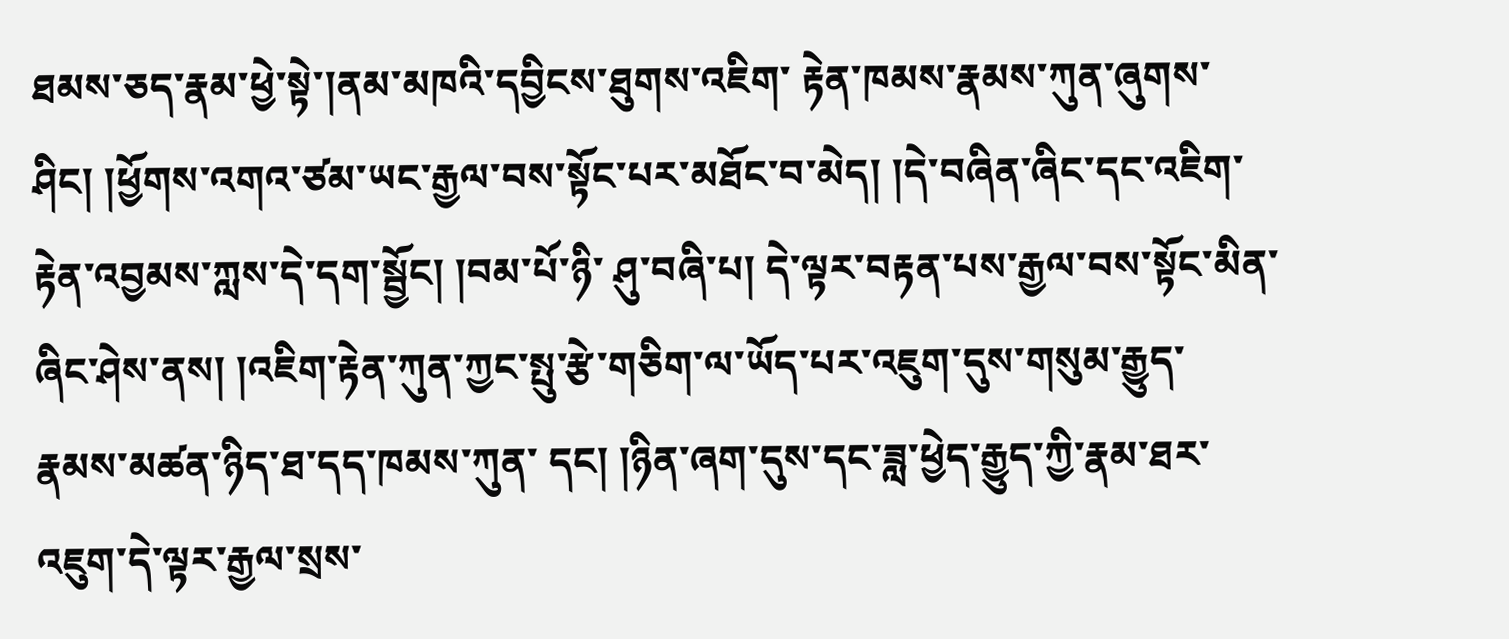ཐམས་ཅད་རྣམ་ཕྱེ་སྟེ་།ནམ་མཁའི་དབྱིངས་ཐུགས་འཇིག་ རྟེན་ཁམས་རྣམས་ཀུན་ཞུགས་ཤིང། །ཕྱོགས་འགའ་ཙམ་ཡང་རྒྱལ་བས་སྟོང་པར་མཐོང་བ་མེད། །དེ་བཞིན་ཞིང་དང་འཇིག་རྟེན་འབྱམས་ཀླས་དེ་དག་སྦྱོང། །བམ་པོ་ཉི་ ཤུ་བཞི་པ། དེ་ལྟར་བརྟན་པས་རྒྱལ་བས་སྟོང་མིན་ཞིང་ཤེས་ནས། །འཇིག་རྟེན་ཀུན་ཀྱང་སྤུ་རྩེ་གཅིག་ལ་ཡོད་པར་འཇུག་དུས་གསུམ་རྒྱུད་རྣམས་མཚན་ཉིད་ཐ་དད་ཁམས་ཀུན་ དང། །ཉིན་ཞག་དུས་དང་ཟླ་ཕྱེད་རྒྱུད་ཀྱི་རྣམ་ཐར་འཇུག་དེ་ལྟར་རྒྱལ་སྲས་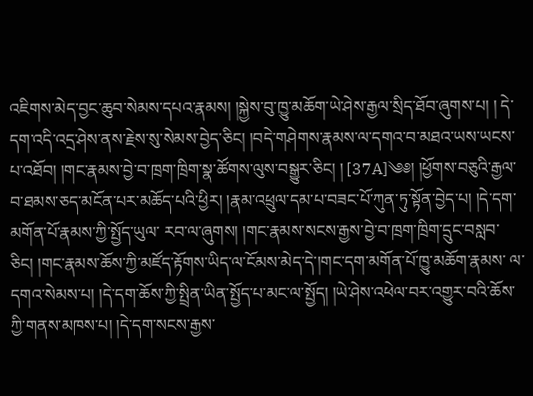འཇིགས་མེད་བྱང་ཆུབ་སེམས་དཔའ་རྣམས། །སྐྱེས་བུ་ཁྱུ་མཆོག་ཡེ་ཤེས་རྒྱལ་སྲིད་ཐོབ་ཞུགས་པ། ། དེ་དག་འདི་འདྲ་ཤེས་ནས་རྗེས་སུ་སེམས་བྱེད་ཅིང། །བདེ་གཤེགས་རྣམས་ལ་དགའ་བ་མཐའ་ཡས་ཡངས་པ་འཐོབ། །གང་རྣམས་བྱེ་བ་ཁྲག་ཁྲིག་སྣ་ཚོགས་ལུས་བསྒྱུར་ཅིང། ། [37A]༄༅། །ཕྱོགས་བཅུའི་རྒྱལ་བ་ཐམས་ཅད་མངོན་པར་མཆོད་པའི་ཕྱིར། །རྣམ་འཕྲུལ་དམ་པ་བཟང་པོ་ཀུན་ཏུ་སྟོན་བྱེད་པ། །དེ་དག་མགོན་པོ་རྣམས་ཀྱི་སྤྱོད་ཡུལ་ རབ་ལ་ཞུགས། །གང་རྣམས་སངས་རྒྱས་བྱེ་བ་ཁྲག་ཁྲིག་དྲུང་བསླབ་ཅིང། །གང་རྣམས་ཆོས་ཀྱི་མཛོད་རྟོགས་ཡིད་ལ་ངོམས་མེད་དེ་།གང་དག་མགོན་པོ་ཁྱུ་མཆོག་རྣམས་ ལ་དགའ་སེམས་པ། །དེ་དག་ཆོས་ཀྱི་སྤྲིན་ཡིན་སྤྱོད་པ་མང་ལ་སྤྱོད། །ཡེ་ཤེས་འཕེལ་བར་འགྱུར་བའི་ཆོས་ཀྱི་གནས་མཁས་པ། །དེ་དག་སངས་རྒྱས་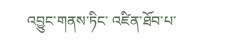འབྱུང་གནས་ཏིང་ འཛིན་ཐོབ་པ་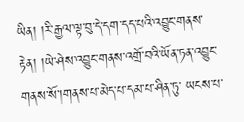ཡིན། །རི་རྒྱལ་ལྟ་བུ་དེ་དག་དད་པའི་འབྱུང་གནས་རྟེན། །ཡེ་ཤེས་འབྱུང་གནས་འགྲོ་བའི་ཡོན་ཏན་འབྱུང་གནས་སོ་།གནས་པ་མེད་པ་དམ་པ་ཤིན་ཏུ་ ཡངས་པ་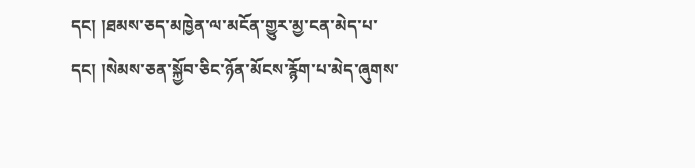དང། །ཐམས་ཅད་མཁྱེན་ལ་མངོན་གྱུར་མྱ་ངན་མེད་པ་དང། །སེམས་ཅན་སྐྱོབ་ཅིང་ཉོན་མོངས་རྙོག་པ་མེད་ཞུགས་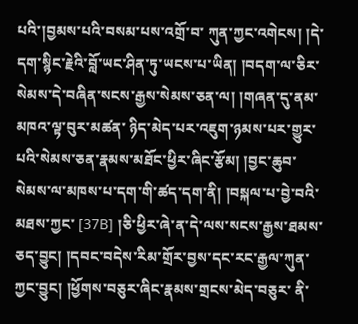པའི་།བྱམས་པའི་བསམ་པས་འགྲོ་བ་ ཀུན་ཀྱང་འགེངས། །དེ་དག་སྙིང་རྗེའི་བློ་ཡང་ཤིན་ཏུ་ཡངས་པ་ཡིན། །བདག་ལ་ཅིར་སེམས་དེ་བཞིན་སངས་རྒྱས་སེམས་ཅན་ལ། །གཞན་དུ་ནམ་མཁའ་ལྟ་བུར་མཚན་ ཉིད་མེད་པར་འཇུག་ཉམས་པར་གྱུར་པའི་སེམས་ཅན་རྣམས་མཐོང་ཕྱིར་ཞིང་རྩོམ། །བྱང་ཆུབ་སེམས་ལ་མཁས་པ་དག་གི་ཚད་དག་ནི། །བསྐལ་པ་བྱེ་བའི་མཐས་ཀྱང་ [37B] །ཅི་ཕྱིར་ཞེ་ན་དེ་ལས་སངས་རྒྱས་ཐམས་ཅད་བྱུང། །དབང་བདེས་རིམ་གྲོར་བྱས་དང་རང་རྒྱལ་ཀུན་ཀྱང་བྱུང། །ཕྱོགས་བཅུར་ཞིང་རྣམས་གྲངས་མེད་བཅུར་ ནི་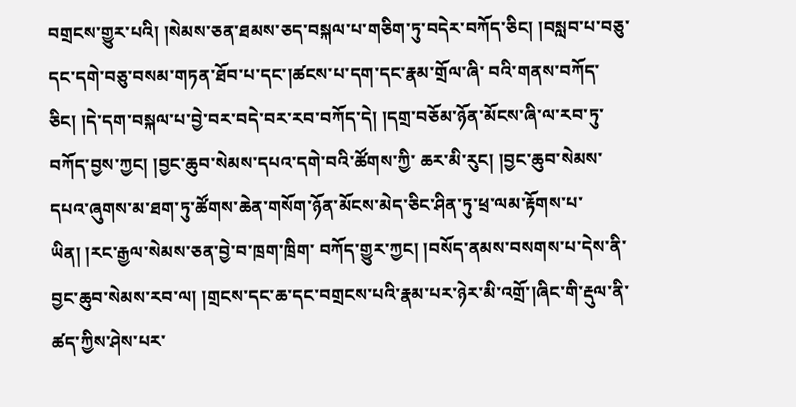བགྲངས་གྱུར་པའི། །སེམས་ཅན་ཐམས་ཅད་བསྐལ་པ་གཅིག་ཏུ་བདེར་བཀོད་ཅིང། །བསླབ་པ་བཅུ་དང་དགེ་བཅུ་བསམ་གཏན་ཐོབ་པ་དང་།ཚངས་པ་དག་དང་རྣམ་གྲོལ་ཞི་ བའི་གནས་བཀོད་ཅིང། །དེ་དག་བསྐལ་པ་བྱེ་བར་བདེ་བར་རབ་བཀོད་དེ། །དགྲ་བཅོམ་ཉོན་མོངས་ཞི་ལ་རབ་ཏུ་བཀོད་བྱས་ཀྱང། །བྱང་ཆུབ་སེམས་དཔའ་དགེ་བའི་ཚོགས་ཀྱི་ ཆར་མི་རུང། །བྱང་ཆུབ་སེམས་དཔའ་ཞུགས་མ་ཐག་ཏུ་ཚོགས་ཆེན་གསོག་ཉོན་མོངས་མེད་ཅིང་ཤིན་ཏུ་ཕྲ་ལམ་རྟོགས་པ་ཡིན། །རང་རྒྱལ་སེམས་ཅན་བྱེ་བ་ཁྲག་ཁྲིག་ བཀོད་གྱུར་ཀྱང། །བསོད་ནམས་བསགས་པ་དེས་ནི་བྱང་ཆུབ་སེམས་རབ་ལ། །གྲངས་དང་ཆ་དང་བགྲངས་པའི་རྣམ་པར་ཉེར་མི་འགྲོ་།ཞིང་གི་རྡུལ་ནི་ཚད་ཀྱིས་ཤེས་པར་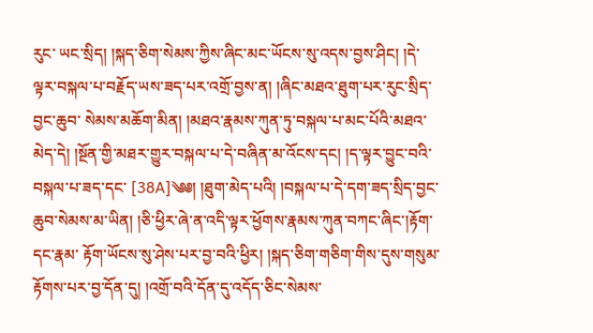རུང་ ཡང་སྲིད། །སྐད་ཅིག་སེམས་ཀྱིས་ཞིང་མང་ཡོངས་སུ་འདས་བྱས་ཤིང། །དེ་ལྟར་བསྐལ་པ་བརྗོད་ཡས་ཟད་པར་འགྲོ་བྱས་ན། །ཞིང་མཐའ་ཐུག་པར་རུང་སྲིད་བྱང་ཆུབ་ སེམས་མཆོག་མིན། །མཐའ་རྣམས་ཀུན་ཏུ་བསྐལ་པ་མང་པོའི་མཐའ་མེད་དེ། །སྔོན་གྱི་མཐར་གྱུར་བསྐལ་པ་དེ་བཞིན་མ་འོངས་དང། །ད་ལྟར་བྱུང་བའི་བསྐལ་པ་ཟད་དང་ [38A]༄༅། །ཐུག་མེད་པའི། །བསྐལ་པ་དེ་དག་ཟད་སྲིད་བྱང་ཆུབ་སེམས་མ་ཡིན། །ཅི་ཕྱིར་ཞེ་ན་འདི་ལྟར་ཕྱོགས་རྣམས་ཀུན་བཀང་ཞིང་།རྟོག་དང་རྣམ་ རྟོག་ཡོངས་སུ་ཤེས་པར་བྱ་བའི་ཕྱིར། །སྐད་ཅིག་གཅིག་གིས་དུས་གསུམ་རྟོགས་པར་བྱ་དོན་དུ། །འགྲོ་བའི་དོན་དུ་འདོད་ཅིང་སེམས་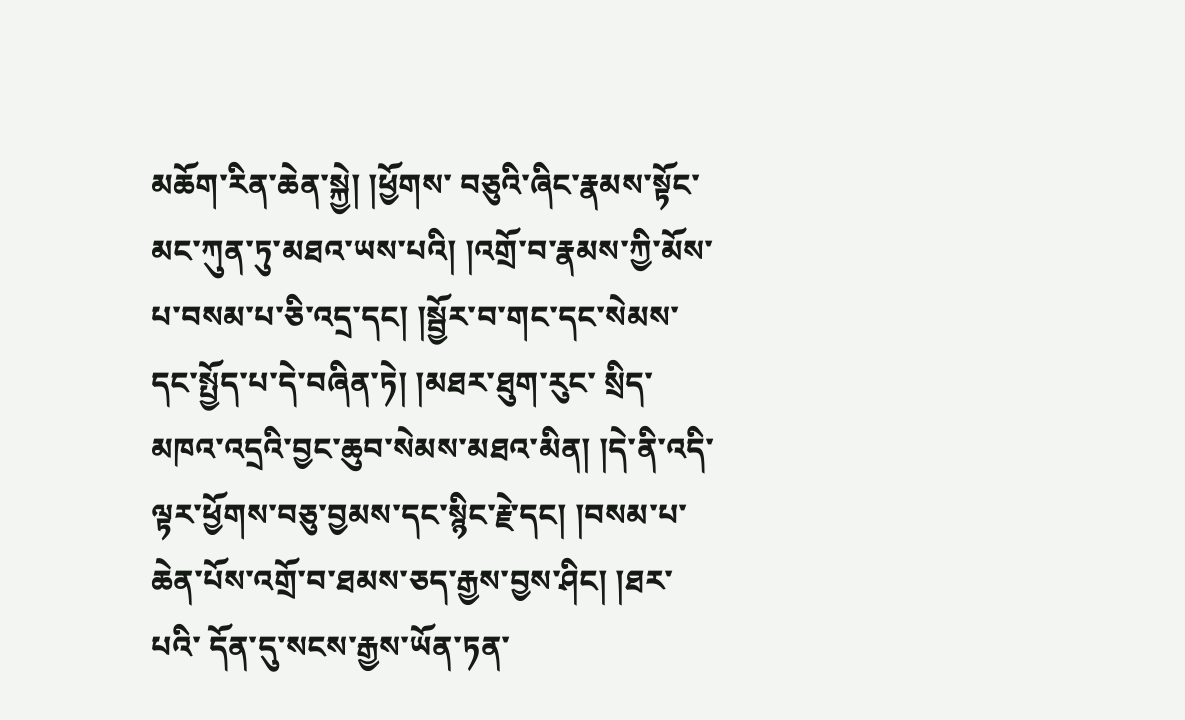མཆོག་རིན་ཆེན་སྐྱེ། །ཕྱོགས་ བཅུའི་ཞིང་རྣམས་སྟོང་མང་ཀུན་ཏུ་མཐའ་ཡས་པའི། །འགྲོ་བ་རྣམས་ཀྱི་མོས་པ་བསམ་པ་ཅི་འདྲ་དང། །སྦྱོར་བ་གང་དང་སེམས་དང་སྤྱོད་པ་དེ་བཞིན་ཏེ། །མཐར་ཐུག་རུང་ སྲིད་མཁའ་འདྲའི་བྱང་ཆུབ་སེམས་མཐའ་མིན། །དེ་ནི་འདི་ལྟར་ཕྱོགས་བཅུ་བྱམས་དང་སྙིང་རྗེ་དང། །བསམ་པ་ཆེན་པོས་འགྲོ་བ་ཐམས་ཅད་རྒྱས་བྱས་ཤིང། །ཐར་པའི་ དོན་དུ་སངས་རྒྱས་ཡོན་ཏན་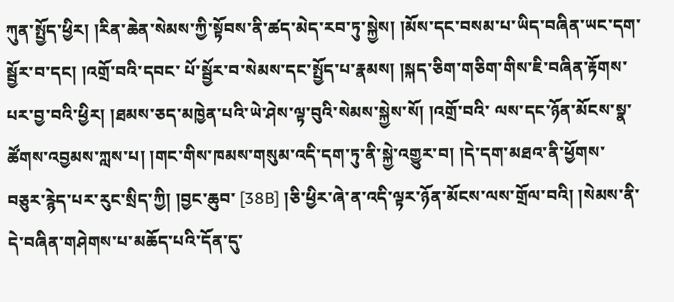ཀུན་སྤྱོད་ཕྱིར། །རིན་ཆེན་སེམས་ཀྱི་སྟོབས་ནི་ཚད་མེད་རབ་ཏུ་སྐྱེས། །མོས་དང་བསམ་པ་ཡིད་བཞིན་ཡང་དག་སྦྱོར་བ་དང། །འགྲོ་བའི་དབང་ པོ་སྦྱོར་བ་སེམས་དང་སྤྱོད་པ་རྣམས། །སྐད་ཅིག་གཅིག་གིས་ཇི་བཞིན་རྟོགས་པར་བྱ་བའི་ཕྱིར། །ཐམས་ཅད་མཁྱེན་པའི་ཡེ་ཤེས་ལྟ་བུའི་སེམས་སྐྱེས་སོ། །འགྲོ་བའི་ ལས་དང་ཉོན་མོངས་སྣ་ཚོགས་འབྱམས་ཀླས་པ། །གང་གིས་ཁམས་གསུམ་འདི་དག་ཏུ་ནི་སྐྱེ་འགྱུར་བ། །དེ་དག་མཐའ་ནི་ཕྱོགས་བཅུར་རྙེད་པར་རུང་སྲིད་ཀྱི། །བྱང་ཆུབ་ [38B] །ཅི་ཕྱིར་ཞེ་ན་འདི་ལྟར་ཉོན་མོངས་ལས་གྲོལ་བའི། །སེམས་ནི་དེ་བཞིན་གཤེགས་པ་མཆོད་པའི་དོན་དུ་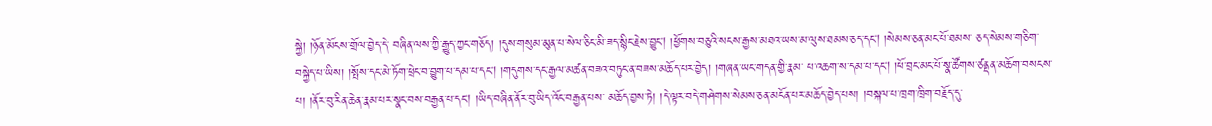སྐྱེ། །ཉོན་མོངས་གྲོལ་བྱེད་དེ་ བཞིན་ལས་ཀྱི་རྒྱུད་ཀྱང་གཅོད། །དུས་གསུམ་མུན་པ་སེལ་ཅིང་མི་ཟད་སྙིང་རྗེས་བྱུང། །ཕྱོགས་བཅུའི་སངས་རྒྱས་མཐའ་ཡས་མ་ལུས་ཐམས་ཅད་དང། །སེམས་ཅན་མང་པོ་ཐམས་ ཅད་སེམས་གཅིག་བསྐྱེད་པ་ཡིས། །སྤོས་དང་མེ་ཏོག་ཕྲེང་བ་བྱུག་པ་དམ་པ་དང། །གདུགས་དང་རྒྱལ་མཚན་བཟའ་བཏུང་ན་བཟས་མཆོད་པར་བྱེད། །གཞན་ཡང་གདན་གྱི་རྣམ་ པ་འཆག་ས་དམ་པ་དང། །ཕོ་བྲང་མང་པོ་སྣ་ཚོགས་ཙནྡན་མཆོག་བསངས་པ། །ནོར་བུ་རིན་ཆེན་རྣམ་པར་སྣང་བས་བརྒྱན་པ་དང། །ཡིད་བཞིན་ནོར་བུ་ཡིད་འོང་བརྒྱན་པས་ མཆོད་བྱས་ཏེ། །དེ་ལྟར་བདེ་གཤེགས་སེམས་ཅན་མངོན་པར་མཆོད་བྱེད་པས། །བསྐལ་པ་ཁྲག་ཁྲིག་བརྗོད་དུ་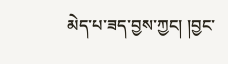མེད་པ་ཟད་བྱས་ཀྱང། །བྱང་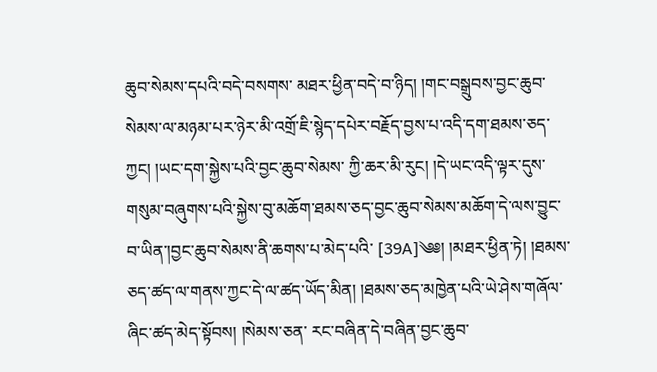ཆུབ་སེམས་དཔའི་བདེ་བསགས་ མཐར་ཕྱིན་བདེ་བ་ཉིད། །གང་བསྒྲུབས་བྱང་ཆུབ་སེམས་ལ་མཉམ་པར་ཉེར་མི་འགྲོ་ཇི་སྙེད་དཔེར་བརྗོད་བྱས་པ་འདི་དག་ཐམས་ཅད་ཀྱང། །ཡང་དག་སྐྱེས་པའི་བྱང་ཆུབ་སེམས་ ཀྱི་ཆར་མི་རུང། །དེ་ཡང་འདི་ལྟར་དུས་གསུམ་བཞུགས་པའི་སྐྱེས་བུ་མཆོག་ཐམས་ཅད་བྱང་ཆུབ་སེམས་མཆོག་དེ་ལས་བྱུང་བ་ཡིན་།བྱང་ཆུབ་སེམས་ནི་ཆགས་པ་མེད་པའི་ [39A]༄༅། །མཐར་ཕྱིན་ཏེ། །ཐམས་ཅད་ཚད་ལ་གནས་ཀྱང་དེ་ལ་ཚད་ཡོད་མིན། །ཐམས་ཅད་མཁྱེན་པའི་ཡེ་ཤེས་གཞོལ་ཞིང་ཚད་མེད་སྟོབས། །སེམས་ཅན་ རང་བཞིན་དེ་བཞིན་བྱང་ཆུབ་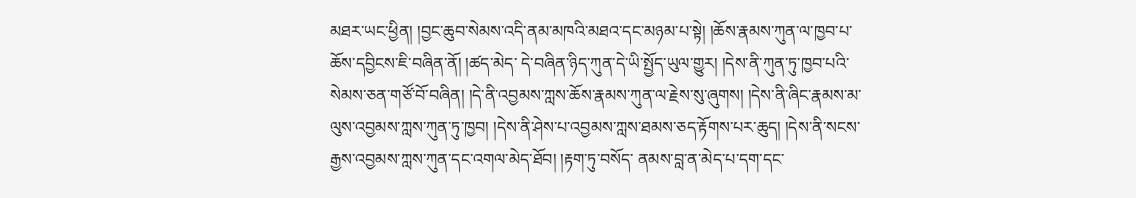མཐར་ཡང་ཕྱིན། །བྱང་ཆུབ་སེམས་འདི་ནམ་མཁའི་མཐའ་དང་མཉམ་པ་སྟེ། །ཆོས་རྣམས་ཀུན་ལ་ཁྱབ་པ་ཆོས་དབྱིངས་ཇི་བཞིན་ནོ། །ཚད་མེད་ དེ་བཞིན་ཉིད་ཀུན་དེ་ཡི་སྤྱོད་ཡུལ་གྱུར། །དེས་ནི་ཀུན་ཏུ་ཁྱབ་པའི་སེམས་ཅན་གཙོ་བོ་བཞིན། །དེ་ནི་འབྱམས་ཀླས་ཆོས་རྣམས་ཀུན་ལ་རྗེས་སུ་ཞུགས། །དེས་ནི་ཞིང་རྣམས་མ་ ལུས་འབྱམས་ཀླས་ཀུན་ཏུ་ཁྱབ། །དེས་ནི་ཤེས་པ་འབྱམས་ཀླས་ཐམས་ཅད་རྟོགས་པར་ཆུད། །དེས་ནི་སངས་རྒྱས་འབྱམས་ཀླས་ཀུན་དང་འགལ་མེད་ཐོབ། །རྟག་ཏུ་བསོད་ ནམས་བླ་ན་མེད་པ་དག་དང་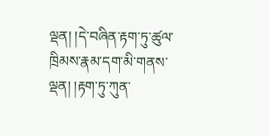ལྡན། །དེ་བཞིན་རྟག་ཏུ་ཚུལ་ཁྲིམས་རྣམ་དག་མི་གནས་ལྡན། །རྟག་ཏུ་ཀུན་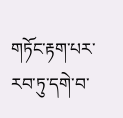གཏོང་རྟག་པར་རབ་ཏུ་དགེ་བ་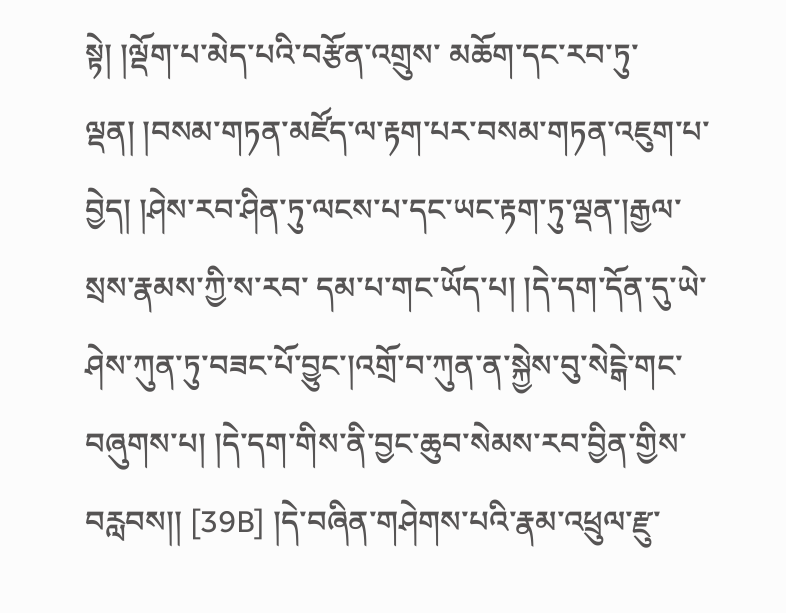སྟེ། །ལྡོག་པ་མེད་པའི་བརྩོན་འགྲུས་ མཆོག་དང་རབ་ཏུ་ལྡན། །བསམ་གཏན་མཛོད་ལ་རྟག་པར་བསམ་གཏན་འཇུག་པ་བྱེད། །ཤེས་རབ་ཤིན་ཏུ་ལངས་པ་དང་ཡང་རྟག་ཏུ་ལྡན་།རྒྱལ་སྲས་རྣམས་ཀྱི་ས་རབ་ དམ་པ་གང་ཡོད་པ། །དེ་དག་དོན་དུ་ཡེ་ཤེས་ཀུན་ཏུ་བཟང་པོ་བྱུང་།འགྲོ་བ་ཀུན་ན་སྐྱེས་བུ་སེངྒེ་གང་བཞུགས་པ། །དེ་དག་གིས་ནི་བྱང་ཆུབ་སེམས་རབ་བྱིན་གྱིས་བརླབས།། [39B] །དེ་བཞིན་གཤེགས་པའི་རྣམ་འཕྲུལ་རྫུ་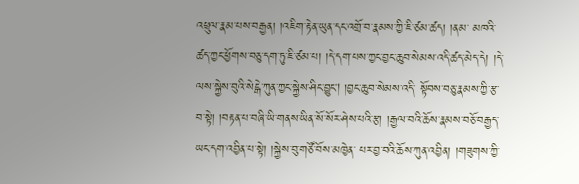འཕྲུལ་རྣམ་པས་བརྒྱན། །འཇིག་རྟེན་ཡུན་དང་འགྲོ་བ་རྣམས་ཀྱི་ཇི་ཙམ་ཚད། །ནམ་ མཁའི་ཚད་ཀྱང་ཕྱོགས་བཅུ་དག་ཏུ་ཇི་ཙམ་པ། །དེ་དག་པས་ཀྱང་བྱང་ཆུབ་སེམས་འདི་ཚད་མེད་དེ། །དེ་ལས་སྐྱེས་བུའི་སེངྒེ་ཀུན་ཀྱང་སྐྱེས་ཤིང་བྱུང། །བྱང་ཆུབ་སེམས་འདི་ སྟོབས་བཅུ་རྣམས་ཀྱི་རྩ་བ་སྟེ། །བརྟན་པ་བཞི་ཡི་གནས་ཡིན་སོ་སོར་ཤེས་པའི་རྩ། །རྒྱལ་བའི་ཆོས་རྣམས་བཅོ་བརྒྱད་ཡང་དག་འབྱིན་པ་སྟེ། །སྐྱེས་བུ་གཙོ་བོས་མཁྱེན་ པར་བྱ་བའི་ཆོས་ཀུན་འབྱིན། །གཟུགས་ཀྱི་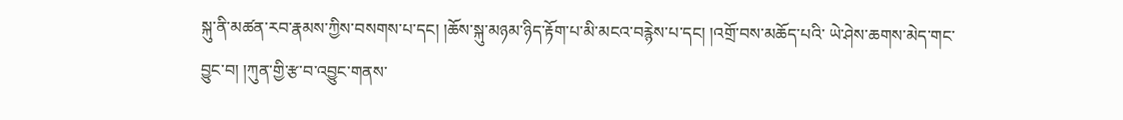སྐུ་ནི་མཚན་རབ་རྣམས་ཀྱིས་བསགས་པ་དང། །ཆོས་སྐུ་མཉམ་ཉིད་རྟོག་པ་མི་མངའ་བརྙེས་པ་དང། །འགྲོ་བས་མཆོད་པའི་ ཡེ་ཤེས་ཆགས་མེད་གང་བྱུང་བ། །ཀུན་གྱི་རྩ་བ་འབྱུང་གནས་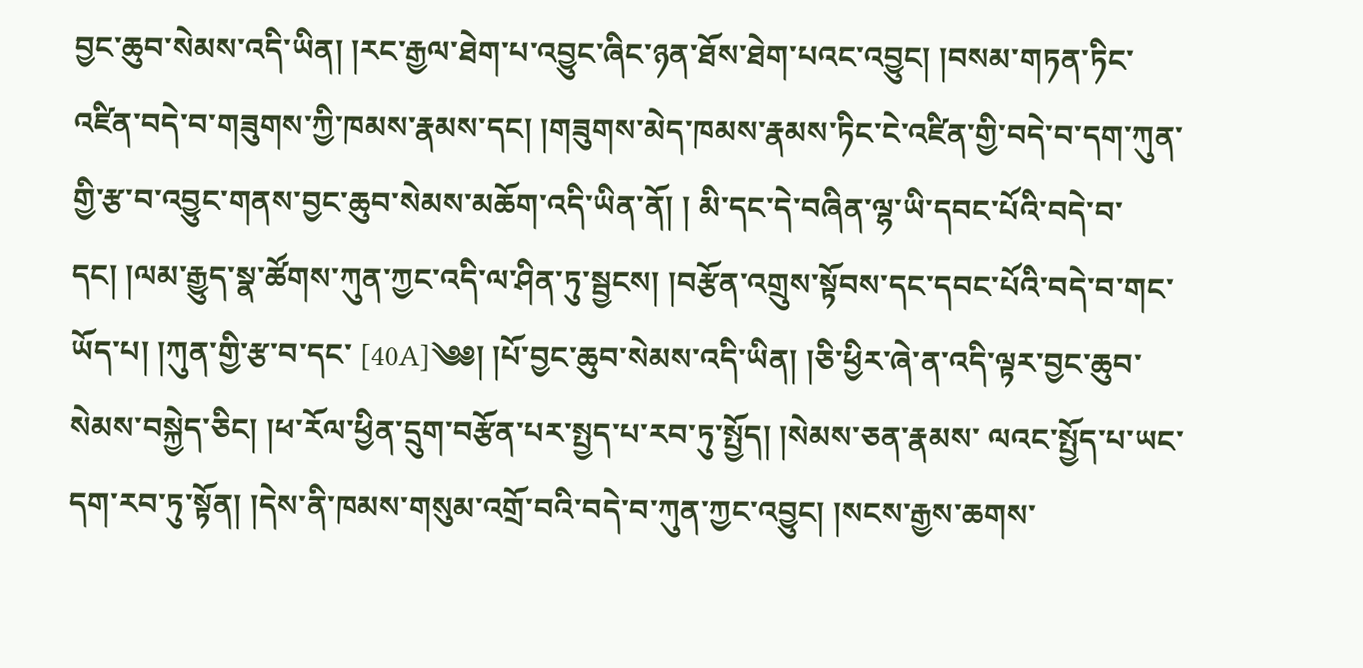བྱང་ཆུབ་སེམས་འདི་ཡིན། །རང་རྒྱལ་ཐེག་པ་འབྱུང་ཞིང་ཉན་ཐོས་ཐེག་པའང་འབྱུང། །བསམ་གཏན་ཏིང་ འཛིན་བདེ་བ་གཟུགས་ཀྱི་ཁམས་རྣམས་དང། །གཟུགས་མེད་ཁམས་རྣམས་ཏིང་ངེ་འཛིན་གྱི་བདེ་བ་དག་ཀུན་གྱི་རྩ་བ་འབྱུང་གནས་བྱང་ཆུབ་སེམས་མཆོག་འདི་ཡིན་ནོ། ། མི་དང་དེ་བཞིན་ལྷ་ཡི་དབང་པོའི་བདེ་བ་དང། །ལམ་རྒྱུད་སྣ་ཚོགས་ཀུན་ཀྱང་འདི་ལ་ཤིན་ཏུ་སྦྱངས། །བརྩོན་འགྲུས་སྟོབས་དང་དབང་པོའི་བདེ་བ་གང་ཡོད་པ། །ཀུན་གྱི་རྩ་བ་དང་ [40A]༄༅། །པོ་བྱང་ཆུབ་སེམས་འདི་ཡིན། །ཅི་ཕྱིར་ཞེ་ན་འདི་ལྟར་བྱང་ཆུབ་སེམས་བསྐྱེད་ཅིང། །ཕ་རོལ་ཕྱིན་དྲུག་བརྩོན་པར་སྤྱད་པ་རབ་ཏུ་སྤྱོད། །སེམས་ཅན་རྣམས་ ལའང་སྤྱོད་པ་ཡང་དག་རབ་ཏུ་སྟོན། །དེས་ནི་ཁམས་གསུམ་འགྲོ་བའི་བདེ་བ་ཀུན་ཀྱང་འབྱུང། །སངས་རྒྱས་ཆགས་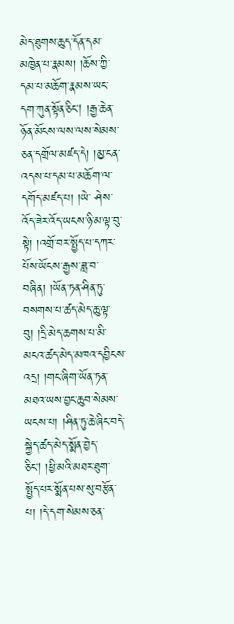མེད་ཐུགས་ཆུད་དོན་དམ་མཁྱེན་པ་རྣམས། །ཆོས་ཀྱི་ དམ་པ་མཆོག་རྣམས་ཡང་དག་ཀུན་སྟོན་ཅིང། །རྒྱ་ཆེན་ཉོན་མོངས་ལས་ལས་སེམས་ཅན་དགྲོལ་མཛད་དེ། །མྱ་ངན་འདས་པ་དམ་པ་མཆོག་ལ་དགོད་མཛད་པ། །ཡེ་ ཤེས་འོད་ཟེར་འོད་ཡངས་ཉི་མ་ལྟ་བུ་སྟེ། །འགྲོ་བར་སྤྱོད་པ་དཀར་པོས་ཡོངས་རྒྱས་ཟླ་བ་བཞིན། །ཡོན་ཏན་ཤིན་ཏུ་བསགས་པ་ཚད་མེད་ཆུ་ལྟ་བུ། །དྲི་མེད་ཆགས་པ་མི་ མངའ་ཚད་མེད་མཁའ་དབྱིངས་འདྲ། །གང་ཞིག་ཡོན་ཏན་མཐའ་ཡས་བྱང་ཆུབ་སེམས་ཡངས་པ། །ཤིན་ཏུ་ཆེ་ཞིང་བདེ་སྐྱེད་ཚད་མེད་སྨོན་བྱེད་ཅིང། །ཕྱི་མའི་མཐར་ཐུག་ སྤྱོད་པར་སྨོན་པས་སུ་བརྩོན་པ། །དེ་དག་སེམས་ཅན་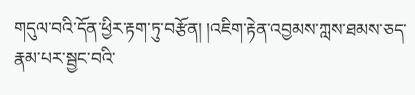གདུལ་བའི་དོན་ཕྱིར་རྟག་ཏུ་བརྩོན། །འཇིག་རྟེན་འབྱམས་ཀླས་ཐམས་ཅད་རྣམ་པར་སྦྱང་བའི་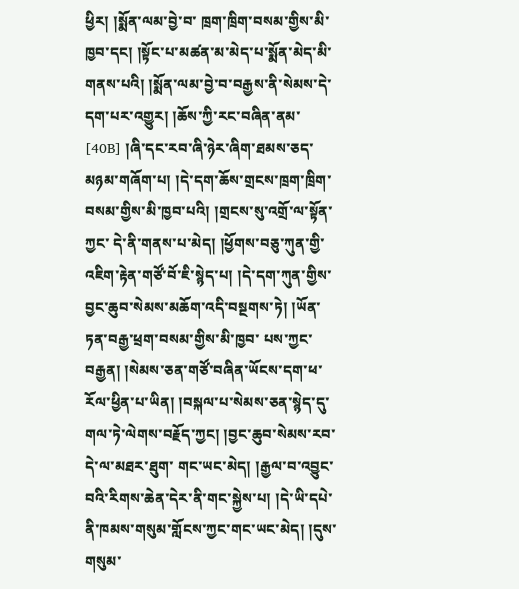ཕྱིར། །སྨོན་ལམ་བྱེ་བ་ ཁྲག་ཁྲིག་བསམ་གྱིས་མི་ཁྱབ་དང། །སྟོང་པ་མཚན་མ་མེད་པ་སྨོན་མེད་མི་གནས་པའི། །སྨོན་ལམ་བྱེ་བ་བརྒྱས་ནི་སེམས་དེ་དག་པར་འགྱུར། །ཆོས་ཀྱི་རང་བཞིན་ནམ་ [40B] །ཞི་དང་རབ་ཞི་ཉེར་ཞིག་ཐམས་ཅད་མཉམ་གཞོག་པ། །དེ་དག་ཆོས་གྲངས་ཁྲག་ཁྲིག་བསམ་གྱིས་མི་ཁྱབ་པའི། །གྲངས་སུ་འགྲོ་ལ་སྟོན་ཀྱང་ དེ་ནི་གནས་པ་མེད། །ཕྱོགས་བཅུ་ཀུན་གྱི་འཇིག་རྟེན་གཙོ་བོ་ཇི་སྙེད་པ། །དེ་དག་ཀུན་གྱིས་བྱང་ཆུབ་སེམས་མཆོག་འདི་བསྔགས་ཏེ། །ཡོན་ཏན་བརྒྱ་ཕྲག་བསམ་གྱིས་མི་ཁྱབ་ པས་ཀྱང་བརྒྱན། །སེམས་ཅན་གཙོ་བཞིན་ཡོངས་དག་ཕ་རོལ་ཕྱིན་པ་ཡིན། །བསྐལ་པ་སེམས་ཅན་སྙེད་དུ་གལ་ཏེ་ལེགས་བརྗོད་ཀྱང། །བྱང་ཆུབ་སེམས་རབ་དེ་ལ་མཐར་ཐུག་ གང་ཡང་མེད། །རྒྱལ་བ་འབྱུང་བའི་རིགས་ཆེན་དེར་ནི་གང་སྐྱེས་པ། །དེ་ཡི་དཔེ་ནི་ཁམས་གསུམ་གློངས་ཀྱང་གང་ཡང་མེད། །དུས་གསུམ་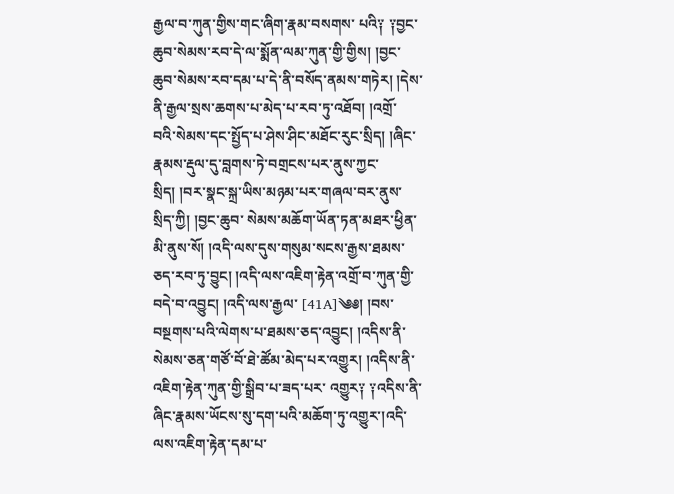རྒྱལ་བ་ཀུན་གྱིས་གང་ཞིག་རྣམ་བསགས་ པའི༑ ༑བྱང་ཆུབ་སེམས་རབ་དེ་ལ་སྨོན་ལམ་ཀུན་གྱི་གྱིས། །བྱང་ཆུབ་སེམས་རབ་དམ་པ་དེ་ནི་བསོད་ནམས་གཏེར། །དེས་ནི་རྒྱལ་སྲས་ཆགས་པ་མེད་པ་རབ་ཏུ་འཐོབ། །འགྲོ་ བའི་སེམས་དང་སྤྱོད་པ་ཤེས་ཤིང་མཐོང་རུང་སྲིད། །ཞིང་རྣམས་རྡུལ་དུ་བླགས་ཏེ་བགྲངས་པར་ནུས་ཀྱང་སྲིད། །བར་སྣང་སྐྲ་ཡིས་མཉམ་པར་གཞལ་བར་ནུས་སྲིད་ཀྱི། །བྱང་ཆུབ་ སེམས་མཆོག་ཡོན་ཏན་མཐར་ཕྱིན་མི་ནུས་སོ། །འདི་ལས་དུས་གསུམ་སངས་རྒྱས་ཐམས་ཅད་རབ་ཏུ་བྱུང། །འདི་ལས་འཇིག་རྟེན་འགྲོ་བ་ཀུན་གྱི་བདེ་བ་འབྱུང། །འདི་ལས་རྒྱལ་ [41A]༄༅། །བས་བསྔགས་པའི་ལེགས་པ་ཐམས་ཅད་འབྱུང། །འདིས་ནི་སེམས་ཅན་གཙོ་བོ་ཐེ་ཚོམ་མེད་པར་འགྱུར། །འདིས་ནི་འཇིག་རྟེན་ཀུན་གྱི་སྒྲིབ་པ་ཟད་པར་ འགྱུར༑ ༑འདིས་ནི་ཞིང་རྣམས་ཡོངས་སུ་དག་པའི་མཆོག་ཏུ་འགྱུར་།འདི་ལས་འཇིག་རྟེན་དམ་པ་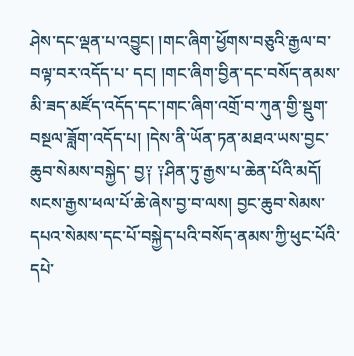ཤེས་དང་ལྡན་པ་འབྱུང། །གང་ཞིག་ཕྱོགས་བཅུའི་རྒྱལ་བ་བལྟ་བར་འདོད་པ་ དང། །གང་ཞིག་བྱིན་དང་བསོད་ནམས་མི་ཟད་མཛོད་འདོད་དང་།གང་ཞིག་འགྲོ་བ་ཀུན་གྱི་སྡུག་བསྔལ་ཟློག་འདོད་པ། །དེས་ནི་ཡོན་ཏན་མཐའ་ཡས་བྱང་ཆུབ་སེམས་བསྐྱེད་ བྱ༑ ༑ཤིན་ཏུ་རྒྱས་པ་ཆེན་པོའི་མདོ། སངས་རྒྱས་ཕལ་པོ་ཆེ་ཞེས་བྱ་བ་ལས། བྱང་ཆུབ་སེམས་དཔའ་སེམས་དང་པོ་བསྐྱེད་པའི་བསོད་ནམས་ཀྱི་ཕུང་པོའི་དཔེ་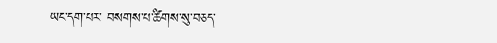ཡང་དག་པར་ བསགས་པ་ཚིགས་སུ་བཅད་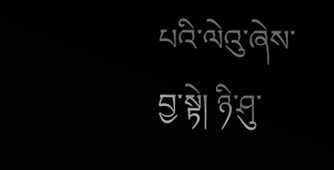པའི་ལེའུ་ཞེས་བྱ་སྟེ། ཉི་ཤུ་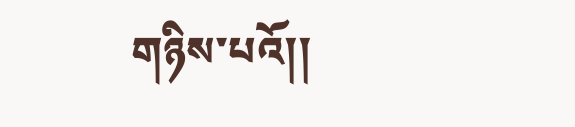གཉིས་པའོ།།